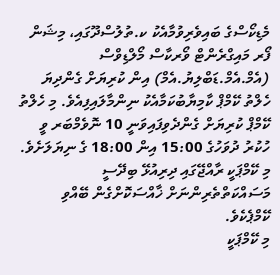މެޑިކޯސްގެ ބައިވެރިވުމާއެކު ކ.ތުލުސްދޫގައި، މިޝަން ފޯރ މައިގްރެންޓް ވޯރކާސް މޯލްޑިވްސް (އެމް.އެމް.ޑަބްލިޔު.އެމް) އިން ކުރިޔަށް ގެންދިޔަ ހެލްތު ކޭމްޕް ކާމިޔާބުކަމާއެކު ނިންމާލައިފިއެވެ. މި ހެލްތު ކޭމްޕް ކުރިޔަށް ގެންދެވިފައިވަނީ 10 ނޮވެމްބަރ ވީ ހުކުރު ދުވަހުގެ 15:00 އިން 18:00 ގެ ނިޔަލަށެވެ. މި ކޭމްޕަކީ ރާއްޖޭގައި ދިރިއުޅޭ ބިދޭސީ މަސައްކަތްތެރިންނަށް ޚާއްސަކޮށްގެން ބޭއްވި ކޭމްޕެކެވެ.
މި ކޭމްޕަކީ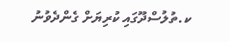ކ.ތުލުސްދޫގައި ކުރިޔަށް ގެންދެވުނު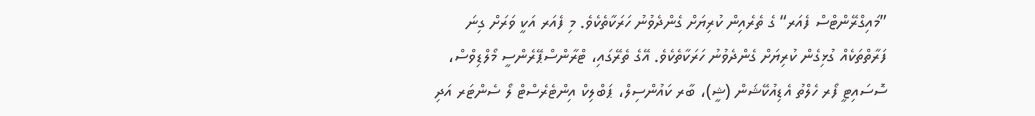”މައިގްރޭންޓްސް ފެއަރ“ ގެ ތެރެއިން ކުރިޔަށް ގެންދެވުނު ހަރަކާތެކެވެ. މި ފެއަރ އަކީ ވަރަށް ގިނަ ފަރާތްތަކެއް ގުޅިގެން ކުރިޔަށް ގެންދެވުނު ހަރަކާތެކެވެ. އޭގެ ތެރޭގައި، ޓްރާންސްޕޭރެންސީ މޯލްޑިވްސް، ސޮސައިޓީ ފޯރ ހެލްތު އެޑިއުކޭޝަން (ޝީ)، ބާރ ކައުންސިލް، ޕަބްލިކް އިންޓެރެސްޓް ލޯ ސެންޓަރ އަދި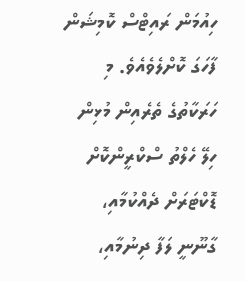ހިއުމަން ރައިޓްސް ކޮމިޝަން ފާހަގަ ކޮށްލެވެއެވެ. މި ހަރަކާތުގެ ތެރެއިން މުޅިން ހިލޭ ހެލްތު ސްކްރީންކޮށް ޑޮކްޓަރަށް ދެއްކުމާއި، ގާނޫނީ ލަފާ ދިނުމާއި،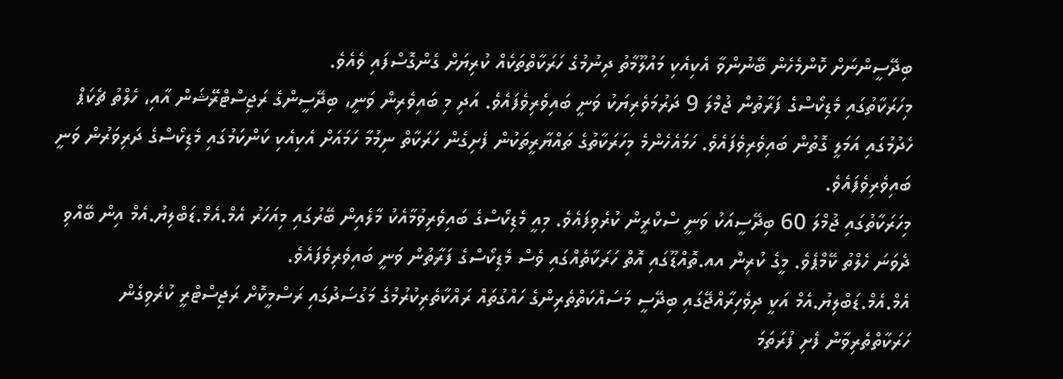ބިދޭސީންނަށް ކޮންމެހެން ބޭނުންވާ އެކިއެކި މައުލޫމާތު ދިނުމުގެ ހަރަކާތްތަކެއް ކުރިޔަށް ގެންގޮސްފައި ވެއެވެ.
މިހަރަކާތުގައި މެޑިކޯސްގެ ފަރާތުން ޖުމްލަ 9 ދަރުމަވެރިޔަކު ވަނީ ބައިވެރިވެފައެވެ. އަދި މި ބައިވެރިން ވަނީ، ބިދޭސީންގެ ރަޖިސްޓްރޭޝަން އާއި، ހެލްތު ޗެކަޕް ހެދުމުގައި އަމަލީ ގޮތުން ބައިވެރިވެފައެވެ. ހަމައެހެންމެ މިހަރަކާތުގެ ތައްޔާރީތަކުން ފެށިގެން ހަރަކާތް ނިމުމާ ހަމައަށް އެކިއެކި ކަންކަމުގައި މެޑިކޯސްގެ ދަރިވަރުން ވަނީ ބައިވެރިވެފައެވެ.
މިހަރަކާތުގައި ޖުމްލަ 60 ބިދޭސީއަކު ވަނީ ސްކްރީން ކުރެވިފައެވެ. މިއީ މެޑިކޯސްގެ ބައިވެރިވުމާއެކު މާލެއިން ބޭރުގައި މިއަހަރު އެމް.އެމް.ޑަބްލިޔު.އެމް އިން ބޭއްވި ދެވަނަ ހެލްތު ކޭމްޕެވެ. މީގެ ކުރިން އއ.ތޮއްޑޫގައި އޮތް ހަރަކާތެއްގައި ވެސް މެޑިކޯސްގެ ފަރާތުން ވަނީ ބައިވެރިވެފައެވެ.
އެމް.އެމް.ޑަބްލިޔު.އެމް އަކީ ދިވެހިރާއްޖޭގައި ބިދޭސީ މަސައްކަތްތެރިންގެ ހައްގުތައް ރައްކާތެރިކުރުމުގެ މަގުސަދުގައި ރަސްމީކޮށް ރަޖިސްޓްރީ ކުރެވިގެން ހަރަކާތްތެރިވާން ފެށި ފުރަތަމަ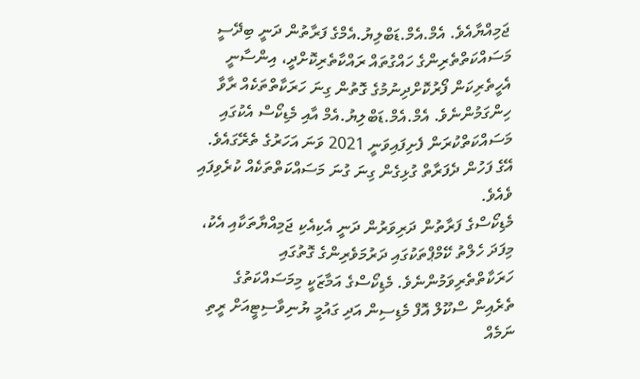ޖަމިއްޔާއެވެ. އެމް.އެމް.ޑަބްލިޔު.އެމްގެ ފަރާތުން ދަނީ ބިދޭސީ މަސައްކަތްތެރިންގެ ހައްގުތައް ރައްކާތެރިކޮށްދީ، އިންސާނީ އެހީތެރިކަން ފޯރުކޮށްދިނުމުގެ ގޮތުން ގިނަ ހަރަކާތްތަކެއް ރާވާ ހިންގަމުންނެވެ. އެމް.އެމް.ޑަބްލިޔު.އެމް އާއި މެޑިކޯސް އެކުގައި މަސައްކަތްކުރަން ފެށިފައިވަނީ 2021 ވަނަ އަހަރުގެ ތެރޭގައެވެ. އޭގެ ފަހުން ދެފަރާތް ގުޅިގެން ގިނަ ގުނަ މަސައްކަތްތަކެއް ކުރެވިފައި ވެއެވެ.
މެޑިކޯސްގެ ފަރާތުން ދަރިވަރުން ދަނީ އެކިއެކި ޖަމިއްޔާތަކާއި އެކު، މިފަދަ ހެލްތު ކޭމްޕްތަކުގައި ދަރުމަވެރިންގެ ގޮތުގައި ހަރަކާތްތެރިވަމުންނެވެ. މެޑިކޯސްގެ އަމާޒަކީ މިމަސައްކަތުގެ ތެރެއިން ސްކޫލް އޮފް މެޑިސިން އަދި ގައުމީ ޔުނިވާސިޓީއަށް ރީތި ނަމެއް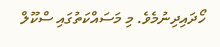ހޯދައިދިނުމެވެ. މި މަސައްކަތުގައި ސްކޫލް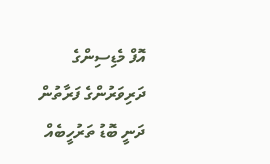އޮފް މެޑިސިންގެ ދަރިވަރުންގެ ފަރާތުން ދަނީ ބޮޑު ތަރުހީބެއް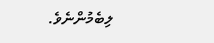ލިބެމުންނެވެ.